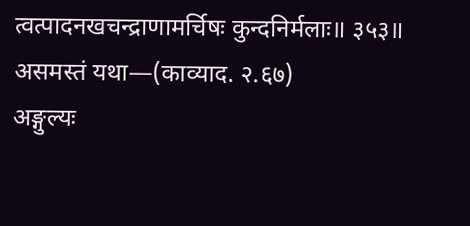त्वत्पादनखचन्द्राणामर्चिषः कुन्दनिर्मलाः॥ ३५३॥
असमस्तं यथा—(काव्याद. २.६७)
अङ्गुल्यः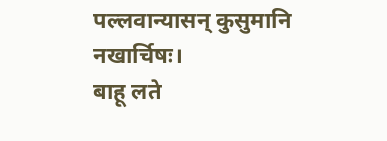पल्लवान्यासन् कुसुमानि नखार्चिषः।
बाहू लते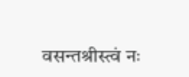वसन्तश्रीस्त्वं नः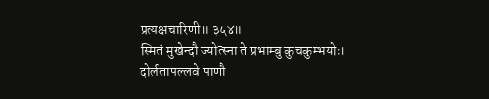प्रत्यक्षचारिणी॥ ३५४॥
स्मितं मुखेन्दौ ज्योत्स्ना ते प्रभाम्बु कुचकुम्भयोः।
दोर्लतापल्लवे पाणौ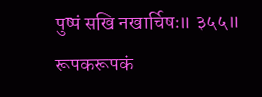पुष्पं सखि नखार्चिषः॥ ३५५॥
रूपकरूपकं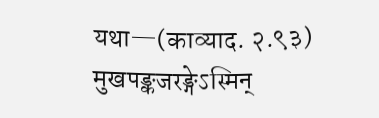यथा—(काव्याद. २.९३)
मुखपङ्कजरङ्गेऽस्मिन्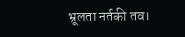भ्रूलता नर्तकी तव।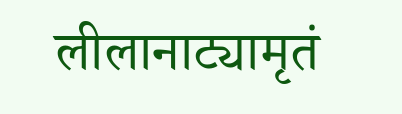लीलानाट्यामृतं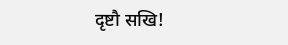दृष्टौ सखि!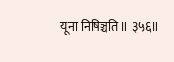यूना निषिञ्चति॥ ३५६॥